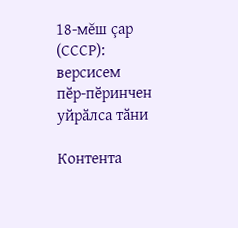18-мĕш çар (СССР): версисем пӗр-пӗринчен уйрӑлса тӑни

Контента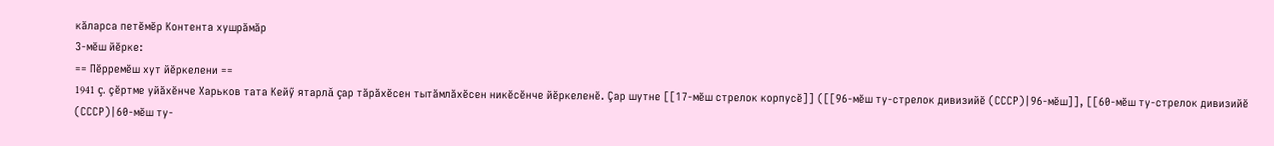кӑларса петӗмӗр Контента хушрӑмӑр
3-мĕш йĕрке:
== Пĕрремĕш хут йĕркелени ==
1941 ç. çĕртме уйăхĕнче Харьков тата Кейӳ ятарлă çар тăрăхĕсен тытăмлăхĕсен никĕсĕнче йĕркеленĕ. Çар шутне [[17-мĕш стрелок корпусĕ]] ([[96-мĕш ту-стрелок дивизийĕ (СССР)|96-мĕш]], [[60-мĕш ту-стрелок дивизийĕ (СССР)|60-мĕш ту-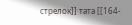стрелок]] тата [[164-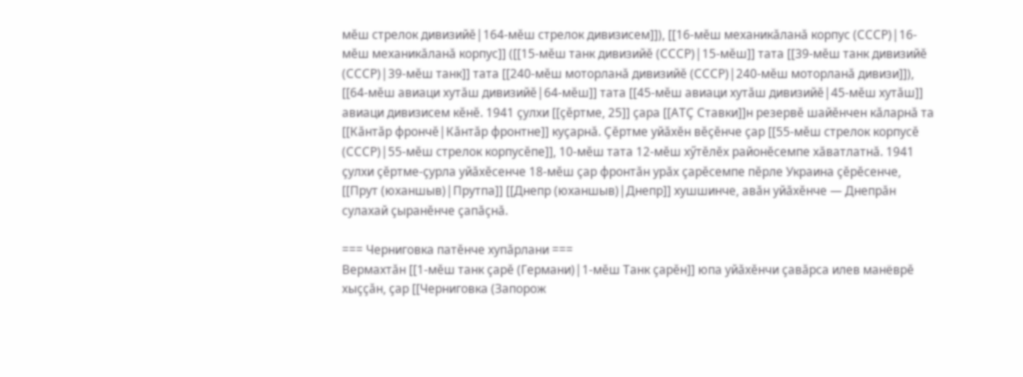мĕш стрелок дивизийĕ|164-мĕш стрелок дивизисем]]), [[16-мĕш механикăланă корпус (СССР)|16-мĕш механикăланă корпус]] ([[15-мĕш танк дивизийĕ (СССР)|15-мĕш]] тата [[39-мĕш танк дивизийĕ (СССР)|39-мĕш танк]] тата [[240-мĕш моторланă дивизийĕ (СССР)|240-мĕш моторланă дивизи]]), [[64-мĕш авиаци хутăш дивизийĕ|64-мĕш]] тата [[45-мĕш авиаци хутăш дивизийĕ|45-мĕш хутăш]] авиаци дивизисем кĕнĕ. 1941 çулхи [[çĕртме, 25]] çара [[АТÇ Ставки]]н резервĕ шайĕнчен кăларнă та [[Кăнтăр фрончĕ|Кăнтăр фронтне]] куçарнă. Çĕртме уйăхĕн вĕçĕнче çар [[55-мĕш стрелок корпусĕ (СССР)|55-мĕш стрелок корпусĕпе]], 10-мĕш тата 12-мĕш хӳтĕлĕх районĕсемпе хăватлатнă. 1941 çулхи çĕртме-çурла уйăхĕсенче 18-мĕш çар фронтăн урăх çарĕсемпе пĕрле Украина çĕрĕсенче, [[Прут (юханшыв)|Прутпа]] [[Днепр (юханшыв)|Днепр]] хушшинче, авăн уйăхĕнче — Днепрăн сулахай çыранĕнче çапăçнă.

=== Черниговка патĕнче хупăрлани ===
Вермахтăн [[1-мĕш танк çарĕ (Германи)|1-мĕш Танк çарĕн]] юпа уйăхĕнчи çавăрса илев манёврĕ хыççăн, çар [[Черниговка (Запорож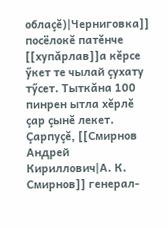облаçĕ)|Черниговка]] посёлокĕ патĕнче [[хупăрлав]]а кĕрсе ӳкет те чылай çухату тӳсет. Тыткăна 100 пинрен ытла хĕрлĕ çар çынĕ лекет. Çарпуçĕ, [[Смирнов Андрей Кириллович|А. К. Смирнов]] генерал-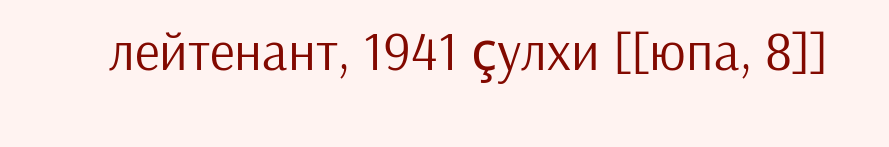лейтенант, 1941 çулхи [[юпа, 8]]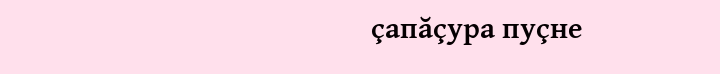çапăçура пуçне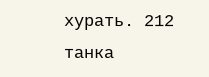хурать. 212 танка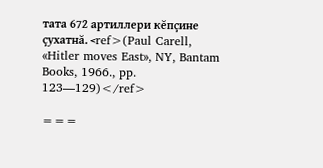тата 672 артиллери кĕпçине çухатнă. <ref>(Paul Carell, «Hitler moves East», NY, Bantam Books, 1966., pp. 123—129)</ref>

===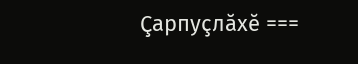Çарпуçлăхĕ ===